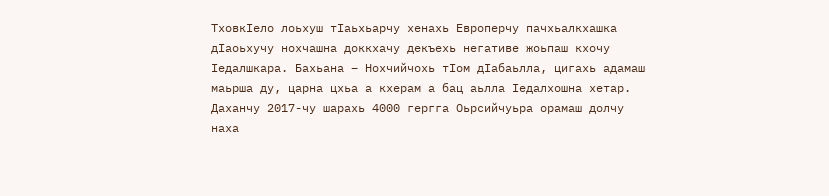ТховкIело лоьхуш тIаьхьарчу хенахь Европерчу пачхьалкхашка дIаоьхучу нохчашна доккхачу декъехь негативе жоьпаш кхочу Iедалшкара. Бахьана – Нохчийчохь тIом дIабаьлла, цигахь адамаш маьрша ду, царна цхьа а кхерам а бац аьлла Iедалхошна хетар.
Даханчу 2017-чу шарахь 4000 гергга Оьрсийчуьра орамаш долчу наха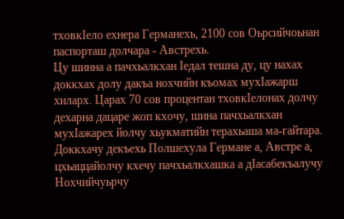тховкIело ехнера Германехь, 2100 сов Оьрсийчоьнан паспорташ долчара - Австрехь.
Цу шинна а пачхьалкхан Iедал тешна ду, цу нахах доккхах долу дакъа нохчийн къомах мухIажарш хиларх. Царах 70 сов процентан тховкIелонах долчу дехарна дацаре жоп кхочу, шина пачхьалкхан мухIажарех йолчу хьукматийн терахьаша ма-гайтара.
Доккхачу декъехь Полшехула Германе а, Австре а, цхьаццайолчу кхечу пачхьалкхашка а дIасабекъалучу Нохчийчуьрчу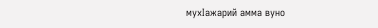мухIажарий амма вуно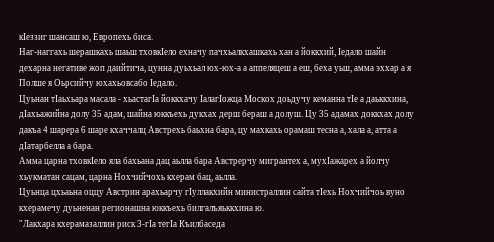кIеззиг шансаш ю, Европехь биса.
Наг-наггахь шерашкахь шаьш тховкIело ехначу пачхьалкхашкахь хан а йоккхий, Iедало шайн дехарна негативе жоп даийтича, цунна дуьхьал юх-юх-а а аппеляцеш а еш, беха уьш, амма эххар а я Полше я Оьрсийчу юхахьовсабо Iедало.
Цуьнан тIаьхьара масала - хьастагIа йоккхачу IалагIожца Москох доьдучу кеманна тIе а даьккхина, дIахьажийна долу 35 адам, шайна юккъехь дукхах дерш бераш а долуш. Цу 35 адамах доккхах долу дакъа 4 шарера 6 шаре кхаччалц Австрехь баьхна бара, цу махкахь орамаш тесна а, хала а, атта а дIатарбелла а бара.
Амма царна тховкIело яла бахьана дац аьлла бара Австрерчу мигрантех а, мухIажарех а йолчу хьукматан сацам, царна Нохчийчохь кхерам бац, аьлла.
Цуьнца цхьаьна оццу Австрин арахьарчу гIуллакхийн министраллин сайта тIехь Нохчийчоь вуно кхерамечу дуьненан регионашна юккъехь билгалъяьккхина ю.
"Лакхара кхерамазаллин риск 3-гIа тегIа Къилбаседа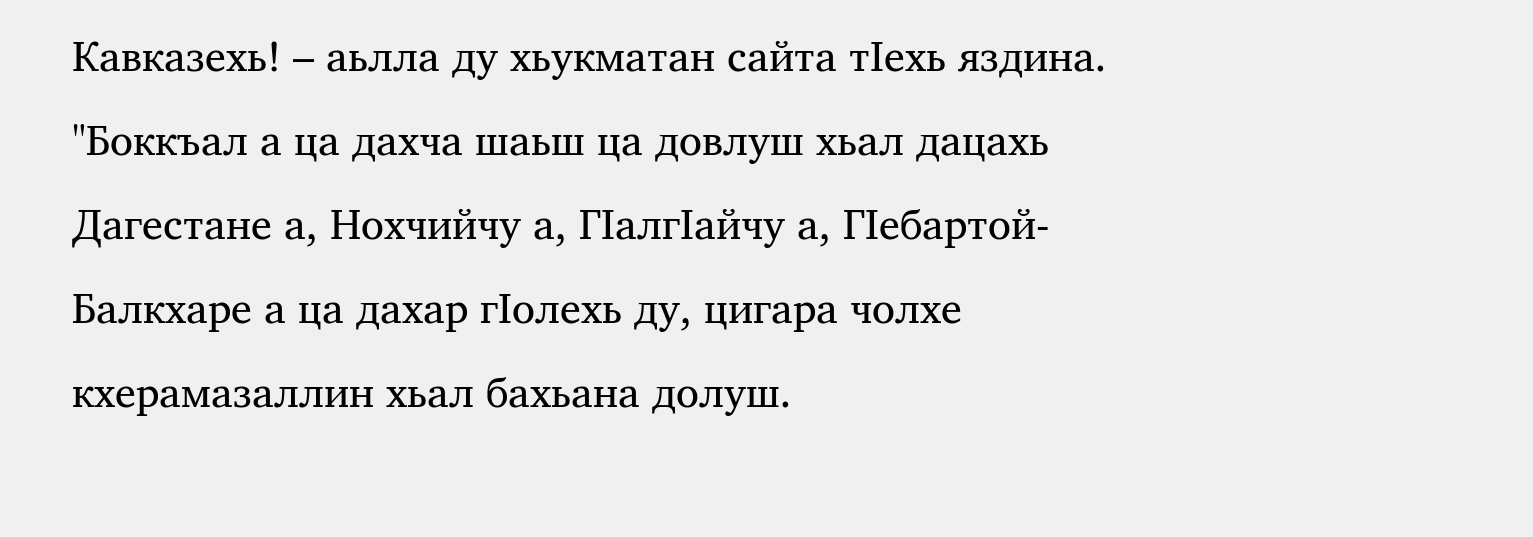Кавказехь! – аьлла ду хьукматан сайта тIехь яздина. "Боккъал а ца дахча шаьш ца довлуш хьал дацахь Дагестане а, Нохчийчу а, ГIалгIайчу а, ГIебартой-Балкхаре а ца дахар гIолехь ду, цигара чолхе кхерамазаллин хьал бахьана долуш.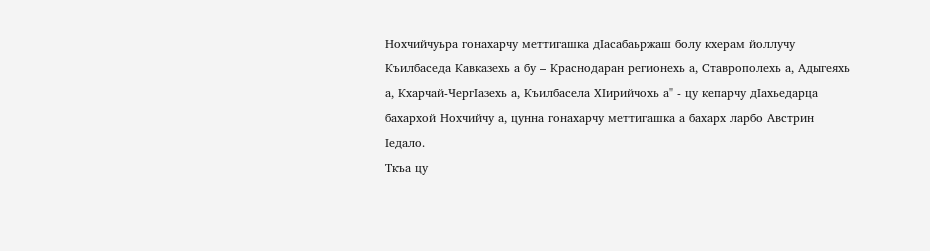Нохчийчуьра гонахарчу меттигашка дIасабаьржаш болу кхерам йоллучу Къилбаседа Кавказехь а бу – Краснодаран регионехь а, Ставрополехь а, Адыгеяхь а, Кхарчай-ЧергIазехь а, Къилбасела ХIирийчохь а" - цу кепарчу дIахьедарца бахархой Нохчийчу а, цунна гонахарчу меттигашка а бахарх ларбо Австрин Iедало.
Ткъа цу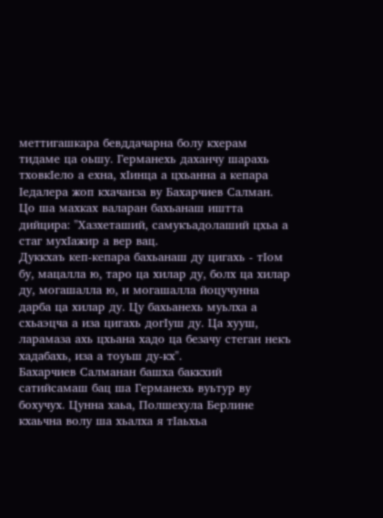меттигашкара бевддачарна болу кхерам тидаме ца оьшу. Германехь даханчу шарахь тховкIело а ехна, хIинца а цхьанна а кепара Iедалера жоп кхачанза ву Бахарчиев Салман. Цо ша махках валаран бахьанаш иштта дийцира: "Хазхеташий, самукъадолаший цхьа а стаг мухIажир а вер вац.
Дуккхаъ кеп-кепара бахьанаш ду цигахь - тIом бу, мацалла ю, таро ца хилар ду, болх ца хилар ду, могашалла ю, и могашалла йоцучунна дарба ца хилар ду. Цу бахьанехь муьлха а схьаэцча а иза цигахь догIуш ду. Ца хууш, ларамаза ахь цхьана хадо ца безачу стеган некъ хадабахь, иза а тоуьш ду-кх".
Бахарчиев Салманан башха баккхий сатийсамаш бац ша Германехь вуьтур ву бохучух. Цунна хаьа, Полшехула Берлине кхаьчна волу ша хьалха я тIаьхьа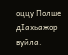оццу Полше дIахьажор вуйла.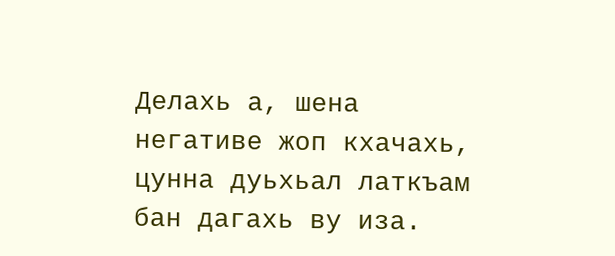Делахь а, шена негативе жоп кхачахь, цунна дуьхьал латкъам бан дагахь ву иза.